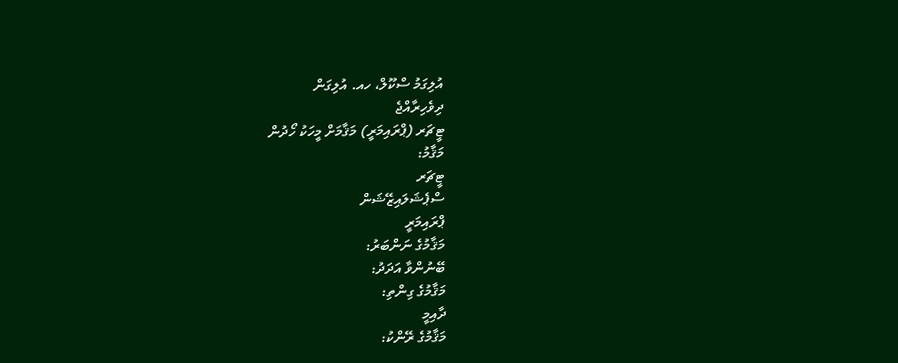އުލިގަމު ސްކޫލް، ހއ. އުލިގަން
ދިވެހިރާއްޖެ
ޓީޗަރ (ޕްރައިމަރީ) މަޤާމަށް މީހަކު ހޯދުން
މަޤާމު:
ޓީޗަރ
ސްޕެޝަލައިޒޭޝަން
ޕްރައިމަރީ
މަޤާމުގެ ނަންބަރު:
ބޭނުންވާ އަދަދު:
މަޤާމުގެ ގިންތި:
ދާއިމީ
މަޤާމުގެ ރޭންކު: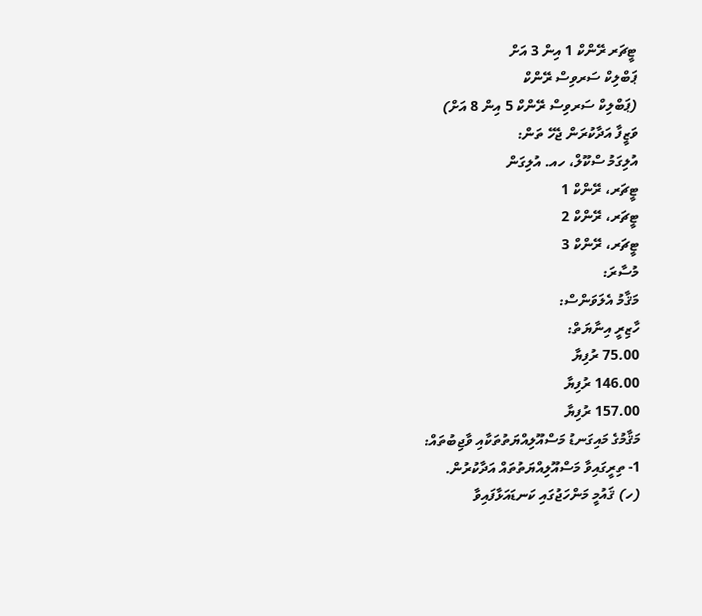ޓީޗަރ ރޭންކް 1 އިން 3 އަށް
ޕަބްލިކް ސަރވިސް ރޭންކް
(ޕަބްލިކް ސަރވިސް ރޭންކް 5 އިން 8 އަށް)
ވަޒީފާ އަދާކުރަން ޖެހޭ ތަން:
އުލިގަމު ސްކޫލް، ހއ. އުލިގަން
ޓީޗަރ، ރޭންކް 1
ޓީޗަރ، ރޭންކް 2
ޓީޗަރ، ރޭންކް 3
މުސާރަ:
މަޤާމު އެލަވަންސް:
ހާޒިރީ އިނާޔަތް:
75.00 ރުފިޔާ
146.00 ރުފިޔާ
157.00 ރުފިޔާ
މަޤާމުގެ މައިގަނޑު މަސްއޫލިއްޔަތުތަކާއި ވާޖިބުތައް:
1- ތިރީގައިވާ މަސްއޫލިއްޔަތުތައް އަދާކުރުން.
(ހ) ޤައުމީ މަންހަޖުގައި ކަނޑައަޅާފައިވާ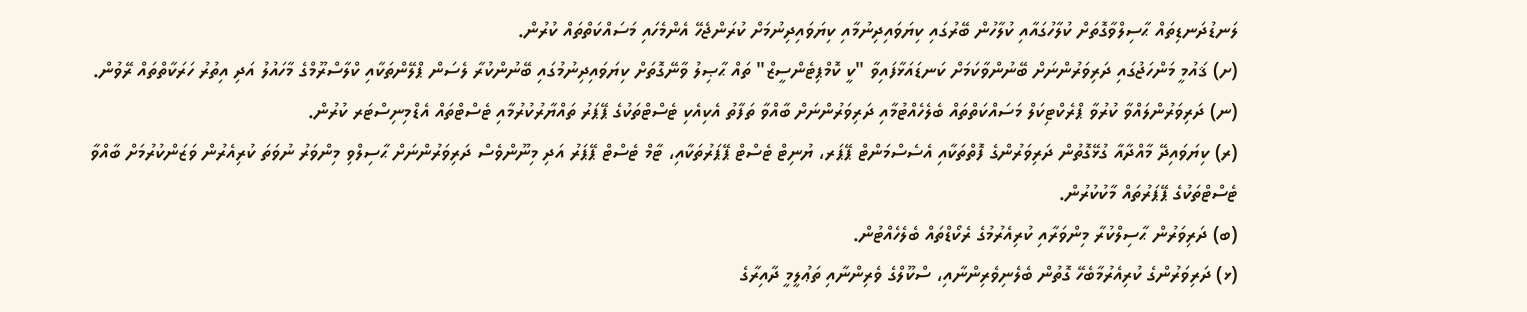ލަނޑުދަނޑިތައް ޙާސިލްވާގޮތަށް ކުލާހުގައާއި ކުލާހުން ބޭރުގައި ކިޔަވައިދިނުމާއި ކިޔަވައިދިނުމަށް ކުރަންޖެހޭ އެންމެހައި މަސައްކަތްތައް ކުރުން.
(ށ) ޤައުމީ މަންހަޖުގައި ދަރިވަރުންނަށް ބޭނުންވާކަމަށް ކަނޑައަޅާފައިވާ "ކީ ކޮމްޕިޓެންސީޒް" ތައް ޙާޞިލު ވާނޭގޮތަށް ކިޔަވައިދިނުމުގައި ބޭނުންކުރާ ލެސަން ޕްލޭންތަކާއި ކްލާސްރޫމްގެ މާހައުލު އަދި އިތުރު ހަރަކާތްތައް ރޭވުން.
(ނ) ދަރިވަރުންލައްވާ ކުރުވާ ޕްރެކްޓިކަލް މަސައްކަތްތައް ބެލެހެއްޓުމާއި ދަރިވަރުންނަށް ބާއްވާ ތަފާތު އެކިއެކި ޓެސްޓްތަކުގެ ޕޭޕަރު ތައްޔާރުކުރުމާއި ޓެސްޓްތައް އެޑްމިނިސްޓަރ ކުރުން.
(ރ) ކިޔަވައިދޭ މާއްދާއާ ގުޅޭގޮތުން ދަރިވަރުންގެ ފޮތްތަކާއި އެސެސްމަންޓް ޕޭޕަރ، ޔުނިޓް ޓެސްޓް ޕޭޕަރުތަކާއި، ޓާމް ޓެސްޓް ޕޭޕަރު އަދި މިނޫންވެސް ދަރިވަރުންނަށް ޙާސިލްވި މިންވަރު ނުވަތަ ކުރިއެރުން ވަޒަންކުރުމަށް ބާއްވާ ޓެސްޓްތަކުގެ ޕޭޕަރުތައް މާކުކުރުން.
(ބ) ދަރިވަރުން ޙާސިލްކުރާ މިންވަރާއި ކުރިއެރުމުގެ ރެކޯޑްތައް ބެލެހެއްޓުން.
(ޅ) ދަރިވަރުންގެ ކުރިއެރުމާބެހޭ ގޮތުން ބެލެނިވެރިންނާއި، ސްކޫލްގެ ވެރިންނާއި ތަޢުލީމީ ދާއިރާގެ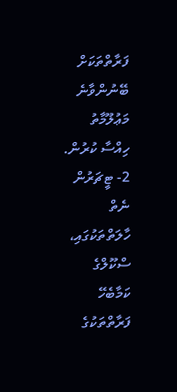ފަރާތްތަކަށް ބޭނުންވާނެ މަޢުލޫމާތު ހިއްސާ ކުރުން.
2- ޓީޗަރުން ނެތް ހާލަތްތަކުގައި، ސްކޫލްގެ ކަމާބެހޭ ފަރާތްތަކުގެ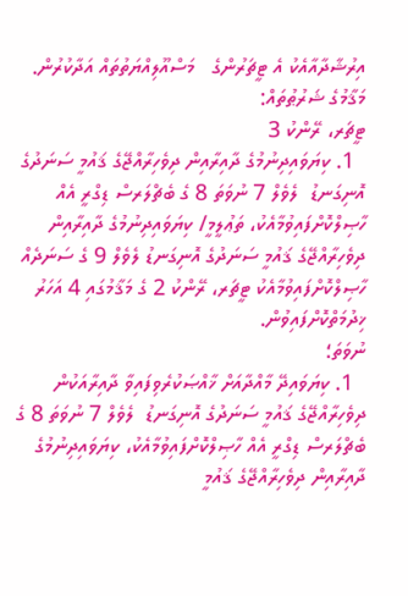އިރުޝާދާއާއެކު އެ ޓީޗަރުންގެ   މަސްއޫލިއްޔަތުތައް އަދާކުރުން.
މަޤާމުގެ ޝަރުޠުތައް:
ޓީޗަރ، ރޭންކު 3
  1. ކިޔަވައިދިނުމުގެ ދާއިރާއިން ދިވެހިރާއްޖޭގެ ޤައުމީ ސަނަދުގެ އޮނިގަނޑު  ލެވެލް 7 ނުވަތަ 8 ގެ ބެޗްލަރސް ޑިގްރީ އެއް ހާޞިލްކޮށްފައިވުމާއެކު، ތަޢުލީމީ/ ކިޔަވައިދިނުމުގެ ދާއިރާއިން ދިވެހިރާއްޖޭގެ ޤައުމީ ސަނަދުގެ އޮނިގަނޑު ލެވެލް 9 ގެ ސަނަދެއް ހާޞިލްކޮށްފައިވުމާއެކު ޓީޗަރ، ރޭންކު 2 ގެ މަޤާމުގައި 4 އަހަރު ޚިދުމަތްކޮށްފައިވުން.
ނުވަތަ؛
  1. ކިޔަވައިދޭ މާއްދާއަށް ޚާއްޞަކުރެވިފައިވާ ދާއިރާއަކުން ދިވެހިރާއްޖޭގެ ޤައުމީ ސަނަދުގެ އޮނިގަނޑު  ލެވެލް 7 ނުވަތަ 8 ގެ ބެޗްލަރސް ޑިގްރީ އެއް ހާޞިލްކޮށްފައިވުމާއެކު، ކިޔަވައިދިނުމުގެ  ދާއިރާއިން ދިވެހިރާއްޖޭގެ ޤައުމީ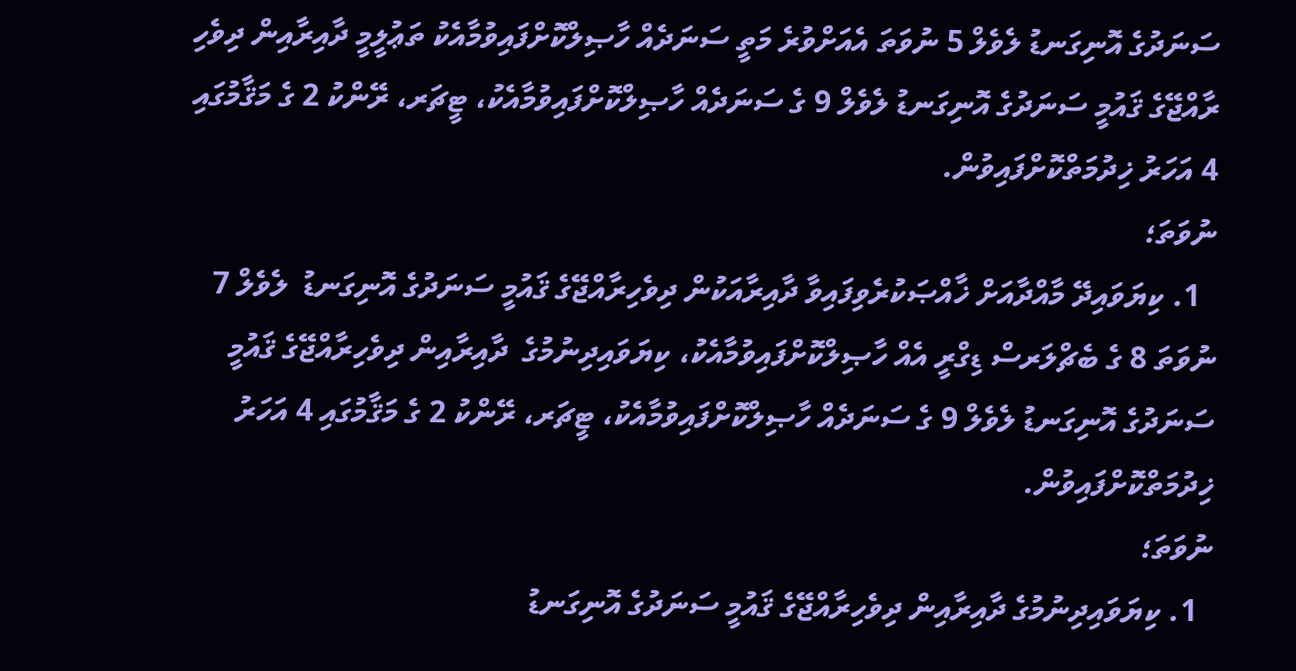ސަނަދުގެ އޮނިގަނޑު ލެވެލް 5 ނުވަތަ އެއަށްވުރެ މަތީ ސަނަދެއް ހާޞިލްކޮށްފައިވުމާއެކު ތަޢުލީމީ ދާއިރާއިން ދިވެހި ރާއްޖޭގެ ޤައުމީ ސަނަދުގެ އޮނިގަނޑު ލެވެލް 9 ގެ ސަނަދެއް ހާޞިލްކޮށްފައިވުމާއެކު، ޓީޗަރ، ރޭންކު 2 ގެ މަޤާމުގައި 4 އަހަރު ޚިދުމަތްކޮށްފައިވުން.
ނުވަތަ؛
  1. ކިޔަވައިދޭ މާއްދާއަށް ޚާއްޞަކުރެވިފައިވާ ދާއިރާއަކުން ދިވެހިރާއްޖޭގެ ޤައުމީ ސަނަދުގެ އޮނިގަނޑު  ލެވެލް 7 ނުވަތަ 8 ގެ ބެޗްލަރސް ޑިގްރީ އެއް ހާޞިލްކޮށްފައިވުމާއެކު، ކިޔަވައިދިނުމުގެ  ދާއިރާއިން ދިވެހިރާއްޖޭގެ ޤައުމީ ސަނަދުގެ އޮނިގަނޑު ލެވެލް 9 ގެ ސަނަދެއް ހާޞިލްކޮށްފައިވުމާއެކު، ޓީޗަރ، ރޭންކު 2 ގެ މަޤާމުގައި 4 އަހަރު ޚިދުމަތްކޮށްފައިވުން.
ނުވަތަ؛
  1. ކިޔަވައިދިނުމުގެ ދާއިރާއިން ދިވެހިރާއްޖޭގެ ޤައުމީ ސަނަދުގެ އޮނިގަނޑު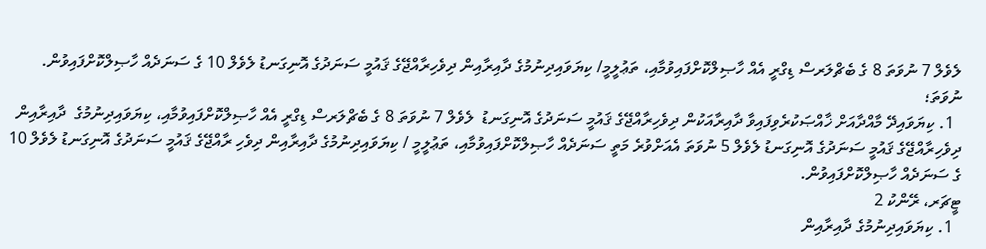ލެވެލް 7 ނުވަތަ 8 ގެ ބެޗްލަރސް ޑިގްރީ އެއް ހާޞިލްކޮށްފައިވުމާއި، ތަޢުލީމީ/ ކިޔަވައިދިނުމުގެ ދާއިރާއިން ދިވެހިރާއްޖޭގެ ޤައުމީ ސަނަދުގެ އޮނިގަނޑު ލެވެލް 10 ގެ ސަނަދެއް ހާޞިލްކޮށްފައިވުން.
ނުވަތަ؛
  1. ކިޔަވައިދޭ މާއްދާއަށް ޚާއްޞަކުރެވިފައިވާ ދާއިރާއަކުން ދިވެހިރާއްޖޭގެ ޤައުމީ ސަނަދުގެ އޮނިގަނޑު  ލެވެލް 7 ނުވަތަ 8 ގެ ބެޗްލަރސް ޑިގްރީ އެއް ހާޞިލްކޮށްފައިވުމާއި، ކިޔަވައިދިނުމުގެ  ދާއިރާއިން ދިވެހިރާއްޖޭގެ ޤައުމީ ސަނަދުގެ އޮނިގަނޑު ލެވެލް 5 ނުވަތަ އެއަށްވުރެ މަތީ ސަނަދެއް ހާޞިލްކޮށްފައިވުމާއި، ތަޢުލީމީ / ކިޔަވައިދިނުމުގެ ދާއިރާއިން ދިވެހި ރާއްޖޭގެ ޤައުމީ ސަނަދުގެ އޮނިގަނޑު ލެވެލް 10 ގެ ސަނަދެއް ހާޞިލްކޮށްފައިވުން.
ޓީޗަރ، ރޭންކު 2
  1. ކިޔަވައިދިނުމުގެ ދާއިރާއިން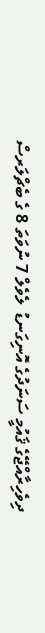ދިވެހިރާއްޖޭގެ ޤައުމީ ސަނަދުގެ އޮނިގަނޑު  ލެވެލް 7 ނުވަތަ 8 ގެ ބެޗްލަރސް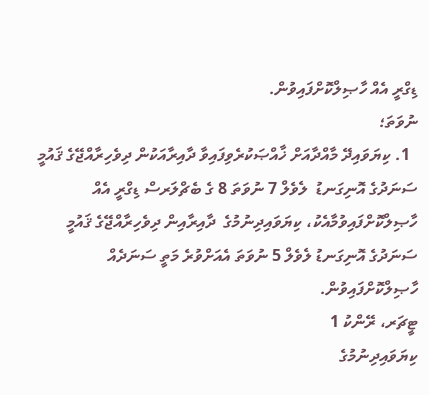ޑިގްރީ އެއް ހާޞިލްކޮށްފައިވުން.
ނުވަތަ؛
  1. ކިޔަވައިދޭ މާއްދާއަށް ޚާއްޞަކުރެވިފައިވާ ދާއިރާއަކުން ދިވެހިރާއްޖޭގެ ޤައުމީ ސަނަދުގެ އޮނިގަނޑު  ލެވެލް 7 ނުވަތަ 8 ގެ ބެޗްލަރސް ޑިގްރީ އެއް ހާޞިލްކޮށްފައިވުމާއެކު، ކިޔަވައިދިނުމުގެ  ދާއިރާއިން ދިވެހިރާއްޖޭގެ ޤައުމީ ސަނަދުގެ އޮނިގަނޑު ލެވެލް 5 ނުވަތަ އެއަށްވުރެ މަތީ ސަނަދެއް ހާޞިލްކޮށްފައިވުން.
ޓީޗަރ، ރޭންކު 1
ކިޔަވައިދިނުމުގެ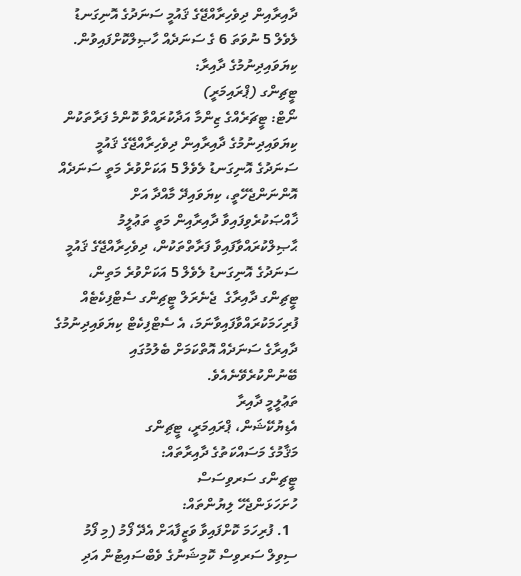ދާއިރާއިން ދިވެހިރާއްޖޭގެ ޤައުމީ ސަނަދުގެ އޮނިގަނޑު  ލެވެލް 5 ނުވަތަ 6 ގެ ސަނަދެއް ހާޞިލްކޮށްފައިވުން.
ކިޔަވައިދިނުމުގެ ދާއިރާ:
ޓީޗިންގ (ޕްރައިމަރީ)
ނޯޓް: ޓީޗަރެއްގެ ޒިންމާ އަދާކުރައްވާ ކޮންމެ ފަރާތަކުން ކިޔަވައިދިނުމުގެ ދާއިރާއިން ދިވެހިރާއްޖޭގެ ޤައުމީ ސަނަދުގެ އޮނިގަނޑު ލެވެލް 5 އަކަށްވުރެ މަތީ ސަނަދެއް އޮންނަންޖެހޭތީ، ކިޔަވައިދޭ މާއްދާ އަށް ޚާއްޞަކުރެވިފައިވާ ދާއިރާއިން މަތީ ތަޢުލީމު ޙާޞިލްކުރައްވާފައިވާ ފަރާތްތަކުން، ދިވެހިރާއްޖޭގެ ޤައުމީ ސަނަދުގެ އޮނިގަނޑު ލެވެލް 5 އަކަށްވުރެ މަތިން، ޓީޗިންގ ދާއިރާގެ  ޖެނެރަލް ޓީޗިންގ ސެޓްފިކެޓެއް ފުރިހަމަކުރައްވާފައިވާނަމަ، އެ ސެޓްފިކެޓް ކިޔަވައިދިނުމުގެ ދާއިރާގެ ސަނަދެއް އޮތްކަމަށް ބެލުމުގައި ބޭނުންކުރެވޭނެއެވެ.
ތަޢުލީމީ ދާއިރާ
އެޑިޔުކޭޝަން، ޕްރައިމަރީ، ޓީޗިންގ
މަޤާމުގެ މަސައްކަތުގެ ދާއިރާތައް:
ޓީޗިންގ ސަރވިސަސް
ހުށަހަޅަންޖެހޭ ލިޔުންތައް:
  1. ފުރިހަމަ ކޮށްފައިވާ ވަޒީފާއަށް އެދޭ ފޯމު (މި ފޯމު ސިވިލް ސަރވިސް ކޮމިޝަނުގެ ވެބްސައިޓުން އަދި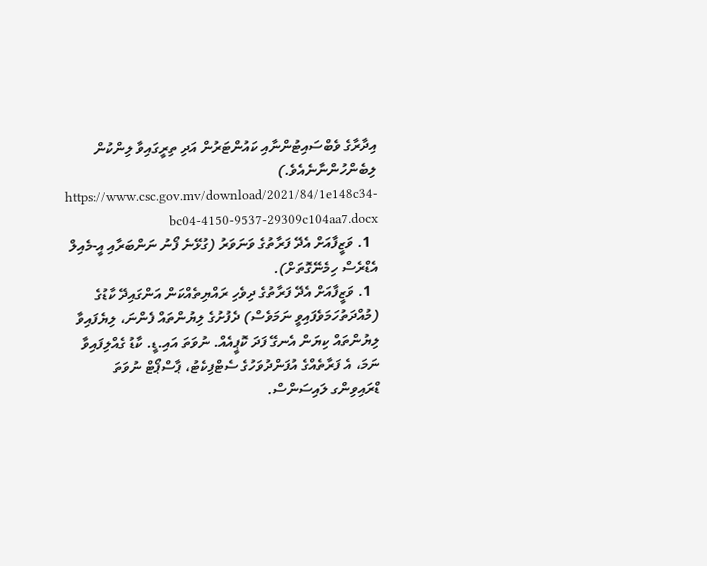އިދާރާގެ ވެބްސައިޓުންނާއި ކައުންޓަރުން އަދި ތިރީގައިވާ ލިންކުން ލިބެންހުންނާނެއެވެ.)  https://www.csc.gov.mv/download/2021/84/1e148c34-bc04-4150-9537-29309c104aa7.docx
  1. ވަޒީފާއަށް އެދޭ ފަރާތުގެ ވަނަވަރު (ގުޅޭނެ ފޯނު ނަންބަރާއި އީ-މެއިލް އެޑްރެސް ހިމެނޭގޮތަށް).
  1. ވަޒީފާއަށް އެދޭ ފަރާތުގެ ދިވެހި ރައްޔިތެއްކަން އަންގައިދޭ ކާޑުގެ (މުއްދަތުހަމަވެފައިވީ ނަމަވެސް) ދެފުށުގެ ލިޔުންތައް ފެންނަ، ލިޔެފައިވާ ލިޔުންތައް ކިޔަން އެނގޭ ފަދަ ކޮޕީއެއް. ނުވަތަ އައި.ޑީ. ކާޑު ގެއްލިފައިވާ ނަމަ، އެ ފަރާތެއްގެ އުފަންދުވަހުގެ ސެޓްފިކެޓު، ޕާސްޕޯޓް ނުވަތަ ޑްރައިވިންގ ލައިސަންސް.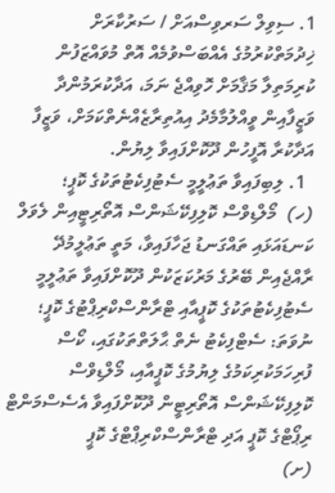1. ސިވިލް ސަރވިސްއަށް / ސަރުކާރަށް ޚިދުމަތްކުރުމުގެ އެއްބަސްވުމެއް އޮތް މުވައްޒަފުން ކުރިމަތިލާ މަޤާމަށް ހޮވިއްޖެ ނަމަ، އަދާކުރަމުންދާ ވަޒީފާއިން ވީއްލުމާމެދު އިއުތިރާޒެއްނެތްކަމަށް، ވަޒީފާ އަދާކުރާ އޮފީހުން ދޫކޮށްފައިވާ ލިޔުން.
  1. ލިބިފައިވާ ތަޢުލީމީ ސެޓުފިކެޓުތަކުގެ ކޮޕީ؛
(ހ)  މޯލްޑިވްސް ކޮލިފިކޭޝަންސް އޮތޯރިޓީއިން ލެވަލް ކަނޑައަޅައި ތައްގަނޑު ޖަހާފައިވާ، މަތީ ތަޢުލީމުދޭ ރާއްޖެއިން ބޭރުގެ މަރުކަޒަކުން ދޫކޮށްފައިވާ ތަޢުލީމީ ސެޓުފިކެޓުތަކުގެ ކޮޕީއާއި ޓްރާންސްކްރިޕްޓުގެ ކޮޕީ؛ ނުވަތަ: ސެޓްފިކެޓު ނެތް ޙާލަތްތަކުގައި، ކޯސް ފުރިހަމަކުރިކަމުގެ ލިޔުމުގެ ކޮޕީއާއި، މޯލްޑިވްސް ކޮލިފިކޭޝަންސް އޮތޯރިޓީން ދޫކޮށްފައިވާ އެސެސްމަންޓް ރިޕޯޓްގެ ކޮޕީ އަދި ޓްރާންސްކްރިޕްޓްގެ ކޮޕީ
(ށ)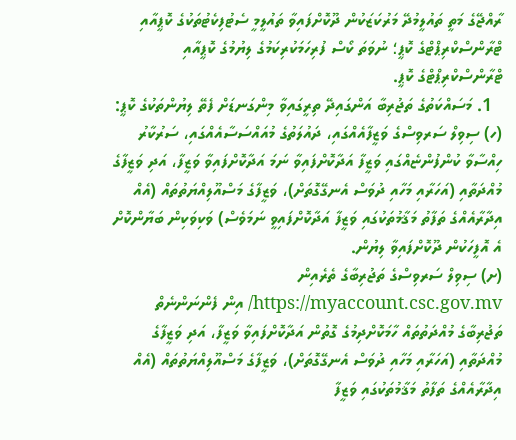ރާއްޖޭގެ މަތީ ތައުލީމުދޭ މަރުކަޒަކުން ދޫކޮށްފައިވާ ތައުލީމީ ސެޓުފިކެޓުތަކުގެ ކޮޕީއާއި ޓްރާންސްކްރިޕްޓްގެ ކޮޕީ؛ ނުވަތަ ކޯސް ފުރިހަމަކުރިކަމުގެ ލިޔުމުގެ ކޮޕީއާއި ޓްރާންސްކްރިޕްޓްގެ ކޮޕީ.
  1. މަސައްކަތުގެ ތަޖުރިބާ އަންގައިދޭ ތިރީގައިވާ މިންގަނޑަށް ފެތޭ ލިޔުންތަކުގެ ކޮޕީ:
(ހ) ސިވިލް ސަރވިސްގެ ވަޒީފާއެއްގައި، ދައުލަތުގެ މުއައްސަސާއެއްގައި، ސަރުކާރު ހިއްސާވާ ކުންފުންޏެއްގައި ވަޒީފާ އަދާކޮށްފައިވާ ނަމަ އަދާކޮށްފައިވާ ވަޒީފާ، އަދި ވަޒީފާގެ މުއްދަތާއި (އަހަރާއި މަހާއި ދުވަސް އެނގޭގޮތަށް)، ވަޒީފާގެ މަސްއޫލިއްޔަތުތައް (އެއް އިދާރާއެއްގެ ތަފާތު މަޤާމުތަކުގައި ވަޒީފާ އަދާކޮށްފައިވީ ނަމަވެސް) ވަކިވަކިން ބަޔާންކޮށް އެ އޮފީހަކުން ދޫކޮށްފައިވާ ލިޔުން.
(ށ) ސިވިލް ސަރވިސްގެ ތަޖުރިބާގެ ތެރެއިން https://myaccount.csc.gov.mv/ އިން ފެންނަންނެތް ތަޖުރިބާގެ މުއްދަތުތައް ހާމަކޮށްދިމުގެ ގޮތުން އަދާކޮށްފައިވާ ވަޒީފާ، އަދި ވަޒީފާގެ މުއްދަތާއި (އަހަރާއި މަހާއި ދުވަސް އެނގޭގޮތަށް)، ވަޒީފާގެ މަސްއޫލިއްޔަތުތައް (އެއް އިދާރާއެއްގެ ތަފާތު މަޤާމުތަކުގައި ވަޒީފާ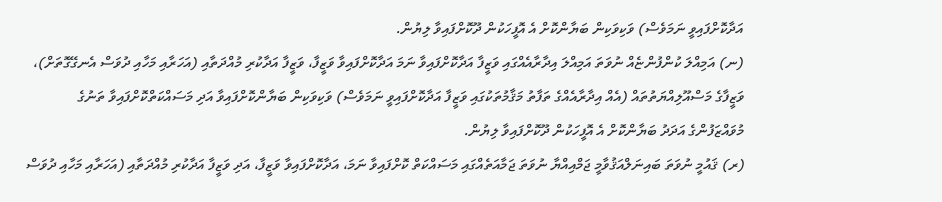އަދާކޮށްފައިވީ ނަމަވެސް) ވަކިވަކިން ބަޔާންކޮށް އެ އޮފީހަކުން ދޫކޮށްފައިވާ ލިޔުން.
(ނ) އަމިއްލަ ކުންފުންޏެއް ނުވަތަ އަމިއްލަ އިދާރާއެއްގައި ވަޒީފާ އަދާކޮށްފައިވާ ނަމަ އަދާކޮށްފައިވާ ވަޒީފާ، ވަޒީފާ އަދާކުރި މުއްދަތާއި (އަހަރާއި މަހާއި ދުވަސް އެނގޭގޮތަށް)، ވަޒީފާގެ މަސްއޫލިއްޔަތުތައް (އެއް އިދާރާއެއްގެ ތަފާތު މަޤާމުތަކުގައި ވަޒީފާ އަދާކޮށްފައިވީ ނަމަވެސް) ވަކިވަކިން ބަޔާންކޮށްފައިވާ އަދި މަސައްކަތްކޮށްފައިވާ ތަނުގެ މުވައްޒަފުންގެ އަދަދު ބަޔާންކޮށް އެ އޮފީހަކުން ދޫކޮށްފައިވާ ލިޔުން.
(ރ) ޤައުމީ ނުވަތަ ބައިނަލްއަޤުވާމީ ޖަމްއިއްޔާ ނުވަތަ ޖަމާއަތެއްގައި މަސައްކަތް ކޮށްފައިވާ ނަމަ، އަދާކޮށްފައިވާ ވަޒީފާ، އަދި ވަޒީފާ އަދާކުރި މުއްދަތާއި (އަހަރާއި މަހާއި ދުވަސް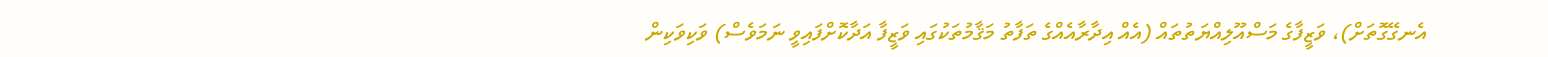އެނގޭގޮތަށް)، ވަޒީފާގެ މަސްއޫލިއްޔަތުތައް (އެއް އިދާރާއެއްގެ ތަފާތު މަޤާމުތަކުގައި ވަޒީފާ އަދާކޮށްފައިވީ ނަމަވެސް) ވަކިވަކިން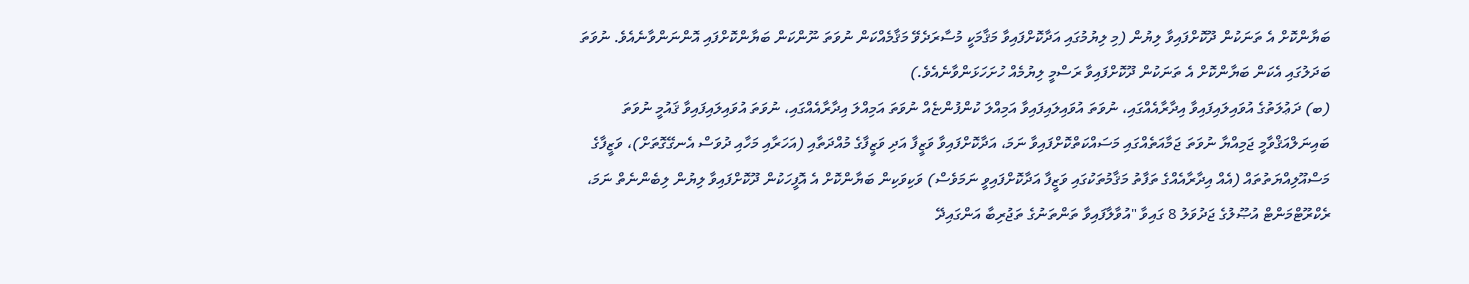ބަޔާންކޮށް އެ ތަނަކުން ދޫކޮށްފައިވާ ލިޔުން (މި ލިޔުމުގައި އަދާކޮށްފައިވާ މަޤާމަކީ މުސާރަދެވޭ މަޤާމެއްކަން ނުވަތަ ނޫންކަން ބަޔާންކޮށްފައި އޮންނަންވާނެއެވެ. ނުވަތަ ބަދަލުގައި އެކަން ބަޔާންކޮށް އެ ތަނަކުން ދޫކޮށްފައިވާ ރަސްމީ ލިޔުމެއް ހުށަހަޅަންވާނެއެވެ.)
(ބ) ދަޢުލަތުގެ އުވައިލައިފައިވާ އިދާރާއެއްގައި، ނުވަތަ އުވައިލައިފައިވާ އަމިއްލަ ކުންފުންޏެއް ނުވަތަ އަމިއްލަ އިދާރާއެއްގައި، ނުވަތަ އުވައިލައިފައިވާ ޤައުމީ ނުވަތަ ބައިނަލްއަޤްވާމީ ޖަމިއްޔާ ނުވަތަ ޖަމާއަތެއްގައި މަސައްކަތްކޮށްފައިވާ ނަމަ، އަދާކޮށްފައިވާ ވަޒީފާ އަދި ވަޒީފާގެ މުއްދަތާއި (އަހަރާއި މަހާއި ދުވަސް އެނގޭގޮތަށް)، ވަޒީފާގެ މަސްއޫލިއްޔަތުތައް (އެއް އިދާރާއެއްގެ ތަފާތު މަޤާމުތަކުގައި ވަޒީފާ އަދާކޮށްފައިވީ ނަމަވެސް) ވަކިވަކިން ބަޔާންކޮށް އެ އޮފީހަކުން ދޫކޮށްފައިވާ ލިޔުން ލިބެންނެތް ނަމަ، ރެކްރޫޓްމަންޓް އުޞޫލުގެ ޖަދުވަލު 8 ގައިވާ "އުވާލާފައިވާ ތަންތަނުގެ ތަޖުރިބާ އަންގައިދޭ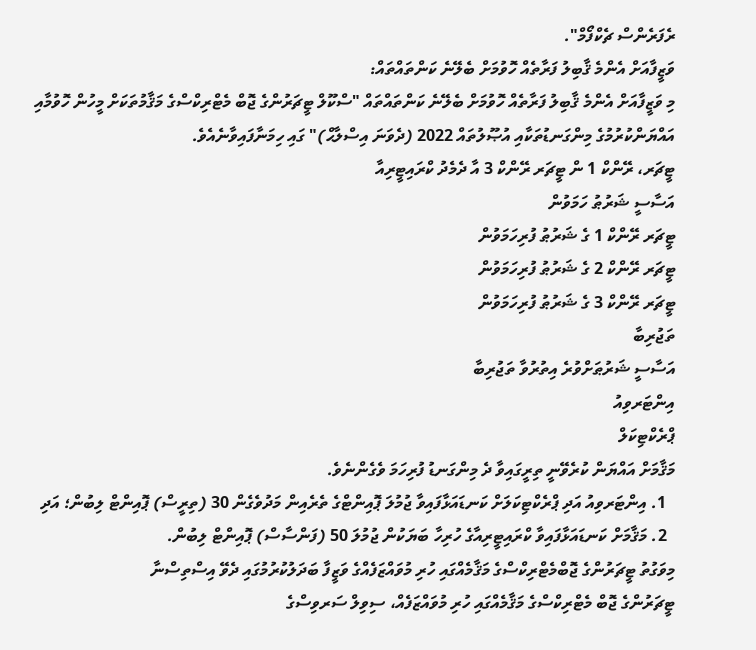ރެފަރެންސް ޗެކްފޯމް".
ވަޒީފާއަށް އެންމެ ޤާބިލު ފަރާތެއް ހޮވުމަށް ބެލޭނެ ކަންތައްތައް:
މި ވަޒީފާއަށް އެންމެ ޤާބިލު ފަރާތެއް ހޮވުމަށް ބެލޭނެ ކަންތައްތައް "ސްކޫލް ޓީޗަރުންގެ ޖޮބް މެޓްރިކްސްގެ މަޤާމުތަކަށް މީހުން ހޮވުމާއި އައްޔަންކުރުމުގެ މިންގަނޑުތަކާއި އުޞޫލުތައް 2022 (ދެވަނަ އިސްލާޙް)" ގައި ހިމަނާފައިވާނެއެވެ.
ޓީޗަރ، ރޭންކް 1 ން ޓީޗަރ ރޭންކް 3 އާ ދެމެދު ކްރައިޓީރިއާ
އަސާސީ ޝަރުޠު ހަމަވުން
ޓީޗަރ ރޭންކް 1 ގެ ޝަރުޠު ފުރިހަމަވުން
ޓީޗަރ ރޭންކް 2 ގެ ޝަރުޠު ފުރިހަމަވުން
ޓީޗަރ ރޭންކް 3 ގެ ޝަރުޠު ފުރިހަމަވުން
ތަޖުރިބާ
އަސާސީ ޝަރުޠަށްވުރެ އިތުރުވާ ތަޖުރިބާ
އިންޓަރވިއު
ޕްރެކްޓިކަލް
މަޤާމަށް އައްޔަން ކުރެވޭނީ ތިރީގައިވާ ދެ މިންގަނޑު ފުރިހަމަ ވެގެންނެވެ.
  1. އިންޓަރވިއު އަދި ޕްރެކްޓިކަލަށް ކަނޑައަޅާފައިވާ ޖުމުލަ ޕޮއިންޓްގެ ތެރެއިން މަދުވެގެން 30 (ތިރީސް) ޕޮއިންޓް ލިބުން؛ އަދި
  2. މަޤާމަށް ކަނޑައަޅާފައިވާ ކްރައިޓީރިއާގެ ހުރިހާ ބަޔަކުން ޖުމުލަ 50 (ފަންސާސް) ޕޮއިންޓް ލިބުން.
މިވަގުތު ޓީޗަރުންގެ ޖޮބްމެޓްރިކްސްގެ މަޤާމެއްގައި ހުރި މުވައްޒަފެއްގެ ވަޒީފާ ބަދަލުކުރުމުގައި ދެވޭ އިސްތިސްނާ
ޓީޗަރުންގެ ޖޮބް މެޓްރިކްސްގެ މަޤާމެއްގައި ހުރި މުވައްޒަފެއް، ސިވިލް ސަރވިސްގެ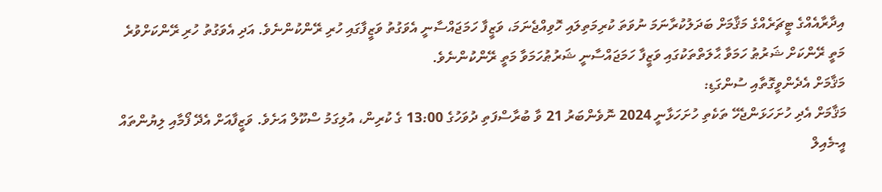އިދާރާއެއްގެ ޓީޗަރެއްގެ މަޤާމަށް ބަދަލުކުރާނަމަ ނުވަތަ ކުރިމަތިލައި ހޮވިއްޖެނަމަ، ވަޒީފާ ހަމަޖައްސާނީ އެވަގުތު ވަޒީފާގައި ހުރި ރޭންކުންނެވެ. އަދި އެވަގުތު ހުރި ރޭންކަށްވުރެ މަތީ ރޭންކަށް ޝަރުޠު ހަމަވާ ޙާލަތްތަކުގައި ވަޒީފާ ހަމަޖައްސާނީ ޝަރުޠުހަމަވާ މަތީ ރޭންކުންނެވެ.
މަޤާމަށް އެދެންވީގޮތާއި ސުންގަޑި:
މަޤާމަށް އެދި ހުށަހަޅަންޖެހޭ ތަކެތި ހުށަހަޅާނީ 2024 ނޮވެންބަރު 21 ވާ ބުރާސްފަތި ދުވަހުގެ 13:00 ގެ ކުރިން، އުލިގަމު ސްކޫލް އަށެވެ. ވަޒީފާއަށް އެދޭ ފޯމާއި ލިޔުންތައް އީ-މެއިލް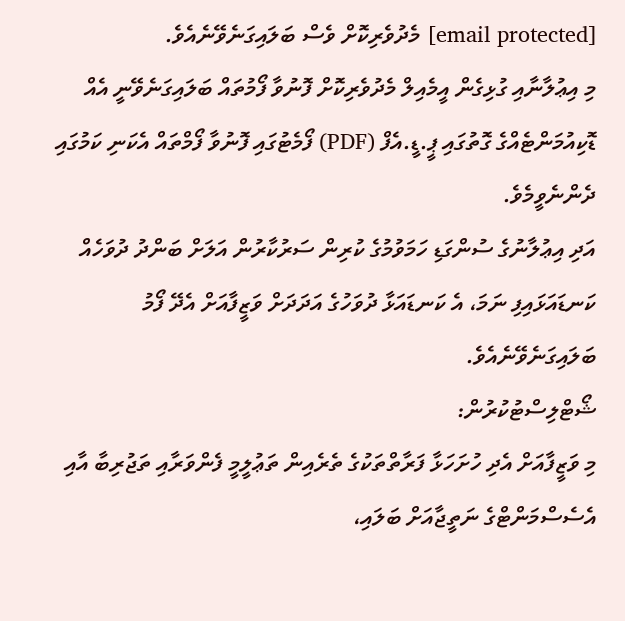[email protected] މެދުވެރިކޮށް ވެސް ބަލައިގަނެވޭނެއެވެ.
މި އިޢުލާނާއި ގުޅިގެން އީމެއިލް މެދުވެރިކޮށް ފޮނުވާ ފޯމުތައް ބަލައިގަނެވޭނީ އެއް ޑޮކިއުމަންޓެއްގެ ގޮތުގައި ޕީ.ޑީ.އެފް (PDF) ފޯމެޓުގައި ފޮނުވާ ފޯމްތައް އެކަނި ކަމުގައި ދެންނެވީމެވެ.
އަދި އިޢުލާނުގެ ސުންގަޑި ހަމަވުމުގެ ކުރިން ސަރުކާރުން އަލަށް ބަންދު ދުވަހެއް ކަނޑައަޅައިފި ނަމަ، އެ ކަނޑައަޅާ ދުވަހުގެ އަދަދަށް ވަޒީފާއަށް އެދޭ ފޯމު ބަލައިގަނެވޭނެއެވެ.
ޝޯޓްލިސްޓުކުރުން:
މި ވަޒީފާއަށް އެދި ހުށަހަޅާ ފަރާތްތަކުގެ ތެރެއިން ތަޢުލީމީ ފެންވަރާއި ތަޖުރިބާ އާއި އެސެސްމަންޓްގެ ނަތީޖާއަށް ބަލައި،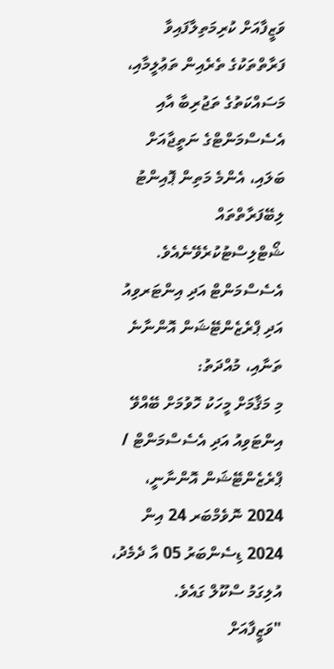ވަޒީފާއަށް ކުރިމަތިލާފައިވާ ފަރާތްތަކުގެ ތެރެއިން ތަޢުލީމާއި، މަސައްކަތުގެ ތަޖުރިބާ އާއި އެސެސްމަންޓްގެ ނަތީޖާއަށް ބަލައި، އެންމެ މަތިން ޕޮއިންޓު ލިބޭފަރާތްތައް ޝޯޓްލިސްޓުކުރެވޭނެއެވެ.
އެސެސްމަންޓް އަދި އިންޓަރވިއު އަދި ޕްރެޒެންޓޭޝަން އޮންނާނެ ތަނާއި، މުއްދަތު:
މި މަޤާމަށް މީހަކު ހޮވުމަށް ބޭއްވޭ އިންޓަވިއު އަދި އެސެސްމަންޓް / ޕްރެޒެންޓޭޝަން އޮންނާނީ، 2024 ނޮވެމްބަރ 24 އިން 2024 ޑިސެންބަރު 05 އާ ދެމެދު، އުލިގަމު ސްކޫލް ގައެވެ.
"ވަޒީފާއަށް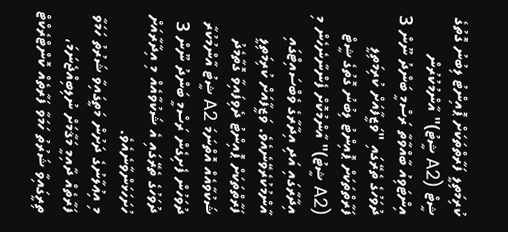ކުރިމަތިލީ ފަރާތްތަކަށް ޕޮއިންޓު ލިބުނު ގޮތުގެ ޝީޓް (A2 ޝީޓު)" އާންމުކުރުން
އިންޓަވިއު ބާއްވާތާ ރަސްމީ ބަންދު ނޫން 3 ދުވަހުގެ ތެރޭގައި "ވަޒީފާއަށް ކުރިމަތިލީ ފަރާތްތަކަށް ޕޮއިންޓު ލިބުނު ގޮތުގެ ޝީޓް (A2 ޝީޓު)" އާންމުކޮށް ފެންނާނެހެން މި އިދާރާގައި އަދި އިދާރާގެ ވެބްސައިޓްގައި އާންމުކުރެވޭނެއެވެ. ވަޒީފާއަށް ކުރިމަތިލީ ފަރާތްތަކަށް ޕޮއިންޓު ދެވިފައިވާ ގޮތާމެދު ޝަކުވާއެއް އޮތްނަމަ A2 ޝީޓު އާންމުކުރާ ދުވަހުން ފެށިގެން ރަސްމީ ބަންދު ނޫން 3 ދުވަހުގެ ތެރޭގައި އެ ޝަކުވާއެއް މި އިދާރާއަށް ހުށަހަޅަންވާނެއެވެ.
މި އިޢުލާނުގެ ދަށުން މަތީގައިވާ ޝަރުތު ހަމަވާ ފަރާތެއް ދާއިމީ މަޤާމަށް ނުލިބިއްޖެނަމަ، ތިރީގައިވާ ޝަރުތު ހަމަވާ ފަރާތެއް ކޮންޓްރެކްޓް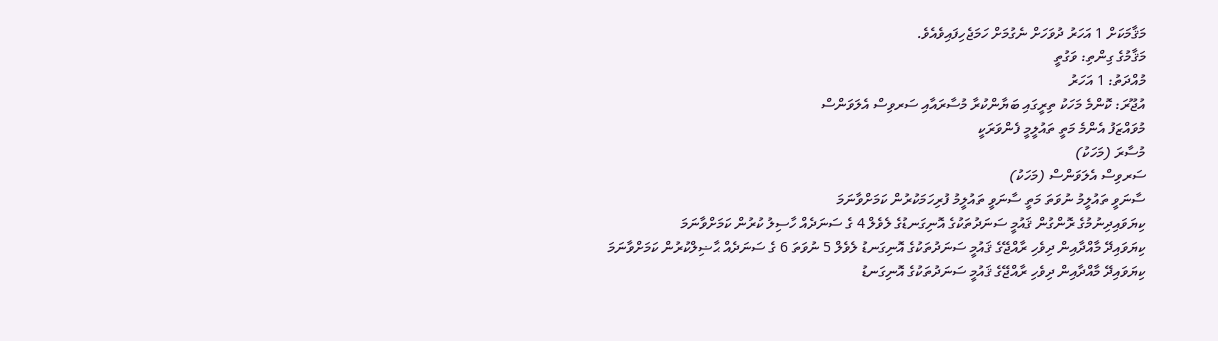މަޤާމަކަށް 1 އަހަރު ދުވަހަށް ނެގުމަށް ހަމަޖެހިފައިވެއެވެ.
މަޤާމުގެ ގިންތި: ވަގުތީ
މުއްދަތު: 1 އަހަރު
އުޖޫރަ: ކޮންމެ މަހަކު ތިރީގައި ބަޔާންކުރާ މުސާރައާއި ސަރވިސް އެލަވަންސް
މުވައްޒަފު އެންމެ މަތީ ތައުލީމީ ފެންވަރަކީ
މުސާރަ (މަހަކު)
ސަރވިސް އެލަވަންސް (މަހަކު)
ސާނަވީ ތައުލީމު ނުވަތަ މަތީ ސާނަވީ ތައުލީމު ފުރިހަމަކުރުން ކަމަށްވާނަމަ
ކިޔަވައިދިނުމުގެ ރޮންގުން ޤައުމީ ސަނަދުތަކުގެ އޮނިގަނޑުގެ ލެވެލް 4 ގެ ސަނަދެއް ހާސިލު ކުރުން ކަމަށްވާނަމަ
ކިޔަވައިދޭ މާއްދާއިން ދިވެހި ރާއްޖޭގެ ޤައުމީ ސަނަދުތަކުގެ އޮނިގަނޑު ލެވެލް 5 ނުވަތަ 6 ގެ ސަނަދެއް ޙާޟިލްކުރުން ކަމަށްވާނަމަ
ކިޔަވައިދޭ މާއްދާއިން ދިވެހި ރާއްޖޭގެ ޤައުމީ ސަނަދުތަކުގެ އޮނިގަނޑު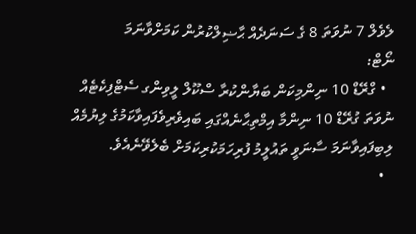ލެވެލް 7 ނުވަތަ 8 ގެ ސަނަދެއް ޙާޟިލްކުރުން ކަމަށްވާނަމަ
ނޯޓް:
  • ގްރޭޑް 10 ނިންމިކަން ބަޔާންކުރާ ސްކޫލް ލީވިންގ ސެޓްފިކެޓެއް ނުވަތަ ގުރޭޑް 10 ނިންމާ އިމްތިޙާނެއްގައި ބައިވެރިވެފައިވާކަމުގެ ލިޔުމެއް ލިބިފައިވާނަމަ ސާނަވީ ތައުލީމު ފުރިހަމަކުރިކަމަށް ބެލެވޭނެއެވެ.
  •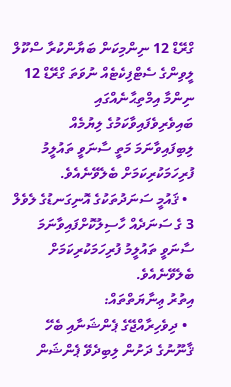ގްރޭޑް 12 ނިންމިކަން ބަޔާންކުރާ ސްކޫލް ލީވިންގެ ސެޓްފިކެޓެއް ނުވަތަ ގްރޭޑް 12 ނިންމާ އިމްތިޙާނެއްގައި ބައިވެރިވެފައިވާކަމުގެ ލިޔުމެއް ލިބިފައިވާނަމަ މަތީ ސާނަވީ ތައުލީމު ފުރިހަމަކުރިކަމަށް ބެލެވޭނެއެވެ.
  • ޤައުމީ ސަނަދުތަކުގެ އޮނިގަނޑުގެ ލެވެލް 3 ގެ ސަނަދެއް ހާސިލުކޮށްފައިވާނަމަ ސާނަވީ ތައުލީމު ފުރިހަމަކުރިކަމަށް ބެލެވޭނެއެވެ.
އިތުރު ޢިނާޔަތްތައް:
  • ދިވެހިރާއްޖޭގެ ޕެންޝަނާއި ބެހޭ ޤާނޫނުގެ ދަށުން ލިބިދެވޭ ޕެންޝަން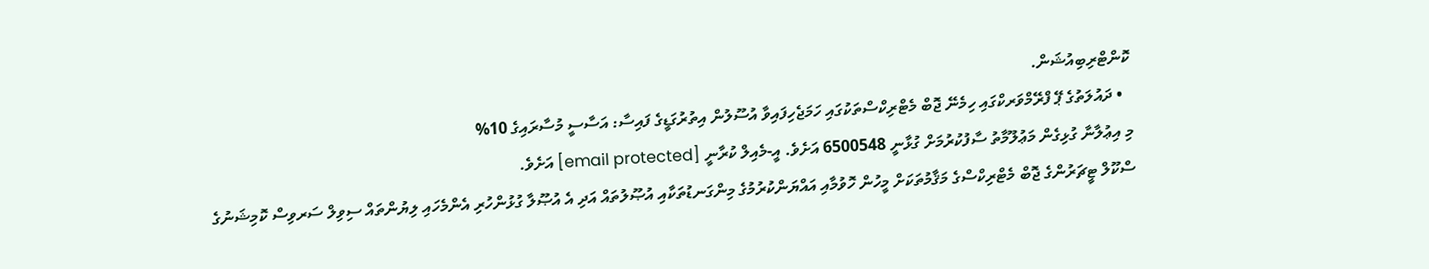ކޮންޓްރިބިއުޝަން.
  • ދައުލަތުގެ ޕޭ ފްރޭމްވަރކްގައި ހިމެނޭ ޖޮބް މެޓްރިކްސްތަކުގައި ހަމަޖެހިފައިވާ އުސޫލުން އިތުރުގަޑީގެ ފައިސާ: އަސާސީ މުސާރައިގެ 10%
މި އިޢުލާނާ ގުޅިގެން މަޢުލޫމާތު ސާފުކުރުމަށް ގުޅާނީ 6500548 އަށެވެ. އީ-މެއިލް ކުރާނީ [email protected] އަށެވެ.
ސްކޫލް ޓީޗަރުންގެ ޖޮބް މެޓްރިކްސްގެ މަޤާމުތަކަށް މީހުން ހޮވުމާއި އައްޔަންކުރުމުގެ މިންގަނޑުތަކާއި އުޞޫލުތައް އަދި އެ އުޞޫލާ ގުޅުންހުރި އެންމެހައި ލިޔުންތައް ސިވިލް ސަރވިސް ކޮމިޝަނުގެ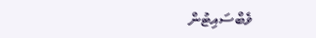ވެބްސައިޓުން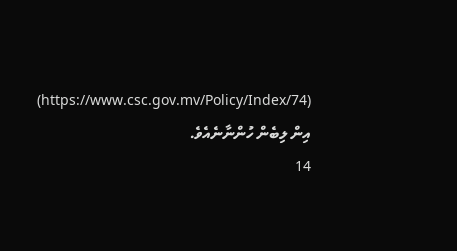(https://www.csc.gov.mv/Policy/Index/74) އިން ލިބެން ހުންނާނެއެވެ.
14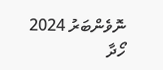ނޮވެންބަރު 2024
ހޯދާ